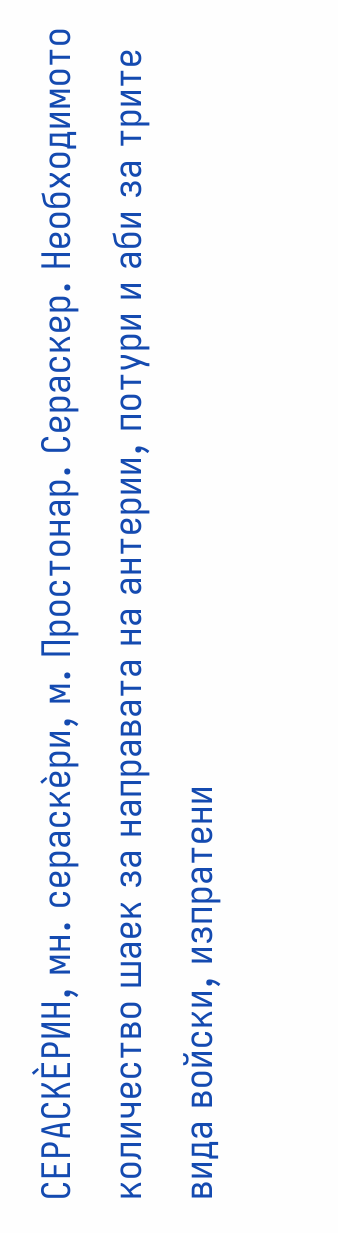СЕРАСКЀРИН, мн. сераскèри, м. Простонар. Сераскер. Необходимото количество шаек за направата на антерии, потури и аби за трите вида войски, изпратени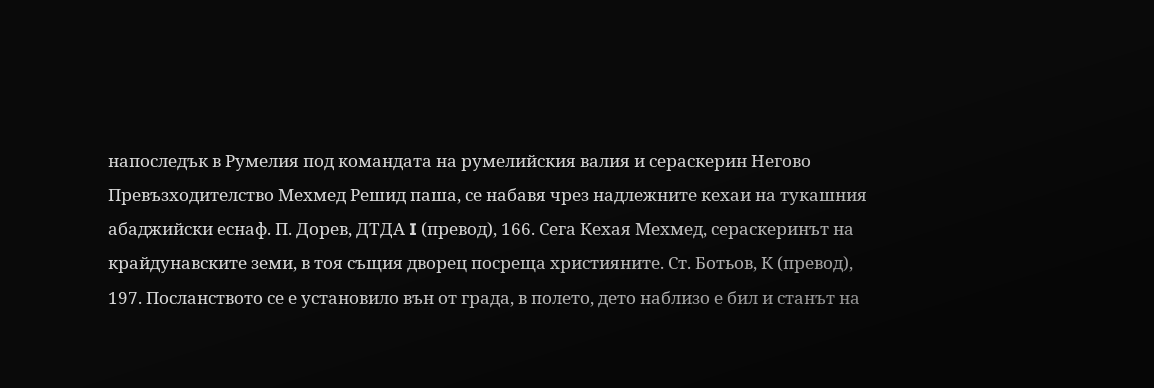напоследък в Румелия под командата на румелийския валия и сераскерин Негово Превъзходителство Мехмед Решид паша, се набавя чрез надлежните кехаи на тукашния абаджийски еснаф. П. Дорев, ДТДА I (превод), 166. Сега Кехая Мехмед, сераскеринът на крайдунавските земи, в тоя същия дворец посреща християните. Ст. Ботьов, К (превод), 197. Посланството се е установило вън от града, в полето, дето наблизо е бил и станът на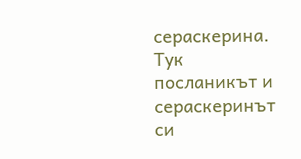сераскерина. Тук посланикът и сераскеринът си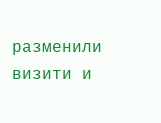разменили визити и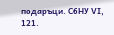подаръци. СбНУ VІ, 121.